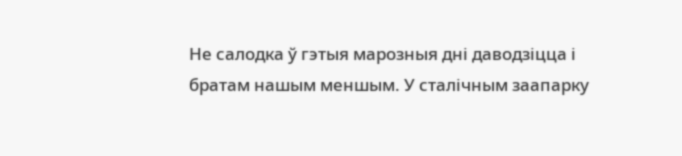Не салодка ў гэтыя марозныя дні даводзіцца і братам нашым меншым. У сталічным заапарку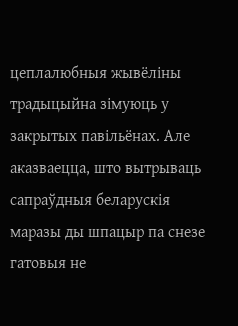цеплалюбныя жывёліны традыцыйна зімуюць у закрытых павільёнах. Але аказваецца, што вытрываць сапраўдныя беларускія маразы ды шпацыр па снезе гатовыя не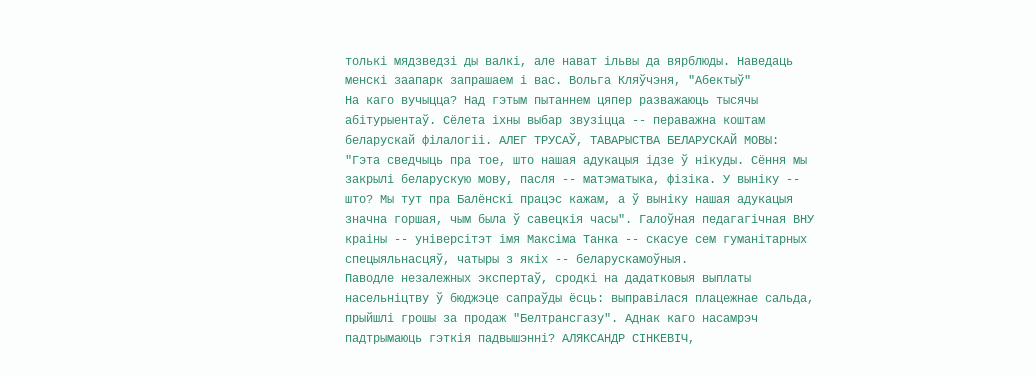толькі мядзведзі ды валкі, але нават ільвы да вярблюды. Наведаць менскі заапарк запрашаем і вас. Вольга Кляўчэня, "Абектыў"
На каго вучыцца? Над гэтым пытаннем цяпер разважаюць тысячы абітурыентаў. Сёлета іхны выбар звузіцца -- пераважна коштам беларускай філалогіі. АЛЕГ ТРУСАЎ, ТАВАРЫСТВА БЕЛАРУСКАЙ МОВЫ: "Гэта сведчыць пра тое, што нашая адукацыя ідзе ў нікуды. Сёння мы закрылі беларускую мову, пасля -- матэматыка, фізіка. У выніку -- што? Мы тут пра Балёнскі працэс кажам, а ў выніку нашая адукацыя значна горшая, чым была ў савецкія часы". Галоўная педагагічная ВНУ краіны -- універсітэт імя Максіма Танка -- скасуе сем гуманітарных спецыяльнасцяў, чатыры з якіх -- беларускамоўныя.
Паводле незалежных экспертаў, cродкі на дадатковыя выплаты насельніцтву ў бюджэце сапраўды ёсць: выправілася плацежнае сальда, прыйшлі грошы за продаж "Белтрансгазу". Аднак каго насамрэч падтрымаюць гэткія падвышэнні? АЛЯКСАНДР СІНКЕВІЧ,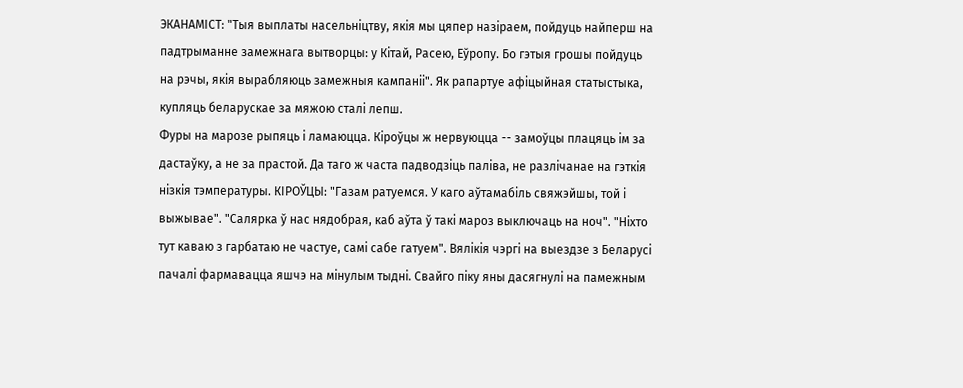ЭКАНАМІСТ: "Тыя выплаты насельніцтву, якія мы цяпер назіраем, пойдуць найперш на падтрыманне замежнага вытворцы: у Кітай, Расею, Еўропу. Бо гэтыя грошы пойдуць на рэчы, якія вырабляюць замежныя кампаніі". Як рапартуе афіцыйная статыстыка, купляць беларускае за мяжою сталі лепш.
Фуры на марозе рыпяць і ламаюцца. Кіроўцы ж нервуюцца -- замоўцы плацяць ім за дастаўку, а не за прастой. Да таго ж часта падводзіць паліва, не разлічанае на гэткія нізкія тэмпературы. КІРОЎЦЫ: "Газам ратуемся. У каго аўтамабіль свяжэйшы, той і выжывае". "Салярка ў нас нядобрая, каб аўта ў такі мароз выключаць на ноч". "Ніхто тут каваю з гарбатаю не частуе, самі сабе гатуем". Вялікія чэргі на выездзе з Беларусі пачалі фармавацца яшчэ на мінулым тыдні. Свайго піку яны дасягнулі на памежным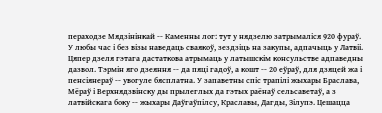пераходзе Мядзінінкай -- Каменны лог: тут у нядзелю затрымаліся 920 фураў.
У любы час і без візы наведаць сваякоў, зездзіць на закупы, адпачыць у Латвіі. Цяпер дзеля гэтага дастаткова атрымаць у латышскім консульстве адпаведны дазвол. Тэрмін яго дзеяння -- да пяці гадоў, а кошт -- 20 еўраў, для дзяцей жа і пенсіянераў -- увогуле бясплатна. У запаветны спіс трапілі жыхары Браслава, Мёраў і Верхнядзвінску ды прылеглых да гэтых раёнаў сельсаветаў, а з латвійскага боку -- жыхары Даўгаўпілсу, Краславы, Дагды, Зілупэ. Цешацца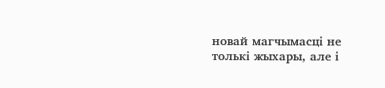новай магчымасці не толькі жыхары, але і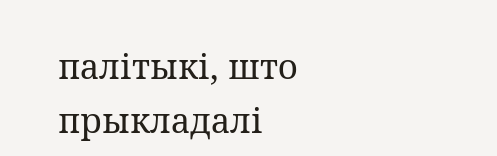палітыкі, што прыкладалі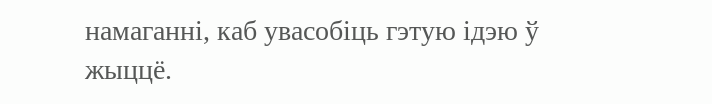намаганні, каб увасобіць гэтую ідэю ў жыццё.